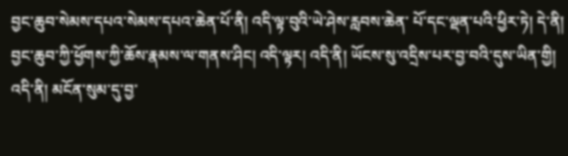བྱང་ཆུབ་སེམས་དཔའ་སེམས་དཔའ་ཆེན་པོ་ནི། འདི་ལྟ་བུའི་ཡེ་ཤེས་རླབས་ཆེན་ པོ་དང་ལྡན་པའི་ཕྱིར་ཏེ། དེ་ནི། བྱང་ཆུབ་ཀྱི་ཕྱོགས་ཀྱི་ཆོས་རྣམས་ལ་གནས་ཤིང། འདི་ལྟར། འདི་ནི། ཡོངས་སུ་འདྲིས་པར་བྱ་བའི་དུས་ཡིན་གྱི། འདི་ནི། མངོན་སུམ་དུ་བྱ་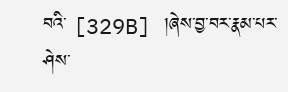བའི་ [329B] །ཞེས་བྱ་བར་རྣམ་པར་ཤེས་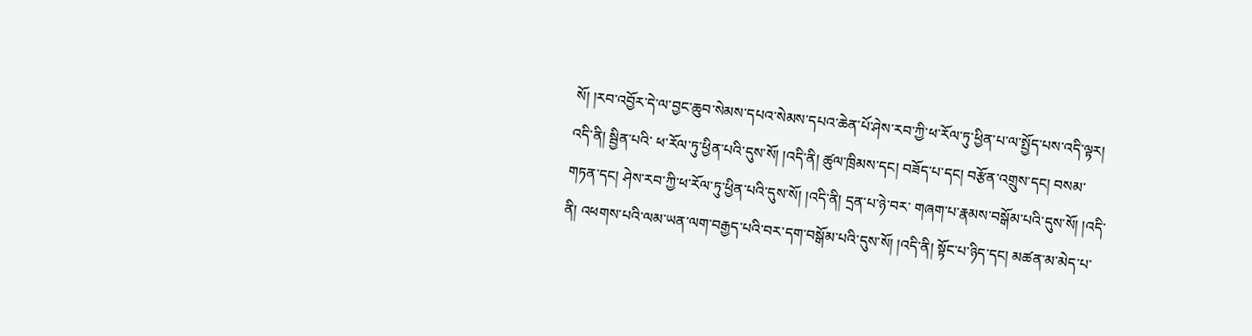སོ། །རབ་འབྱོར་དེ་ལ་བྱང་ཆུབ་སེམས་དཔའ་སེམས་དཔའ་ཆེན་པོ་ཤེས་རབ་ཀྱི་ཕ་རོལ་ཏུ་ཕྱིན་པ་ལ་སྤྱོད་པས་འདི་ལྟར། འདི་ནི། སྦྱིན་པའི་ ཕ་རོལ་ཏུ་ཕྱིན་པའི་དུས་སོ། །འདི་ནི། ཚུལ་ཁྲིམས་དང། བཟོད་པ་དང། བརྩོན་འགྲུས་དང། བསམ་གཏན་དང། ཤེས་རབ་ཀྱི་ཕ་རོལ་ཏུ་ཕྱིན་པའི་དུས་སོ། །འདི་ནི། དྲན་པ་ཉེ་བར་ གཞག་པ་རྣམས་བསྒོམ་པའི་དུས་སོ། །འདི་ནི། འཕགས་པའི་ལམ་ཡན་ལག་བརྒྱད་པའི་བར་དག་བསྒོམ་པའི་དུས་སོ། །འདི་ནི། སྟོང་པ་ཉིད་དང། མཚན་མ་མེད་པ་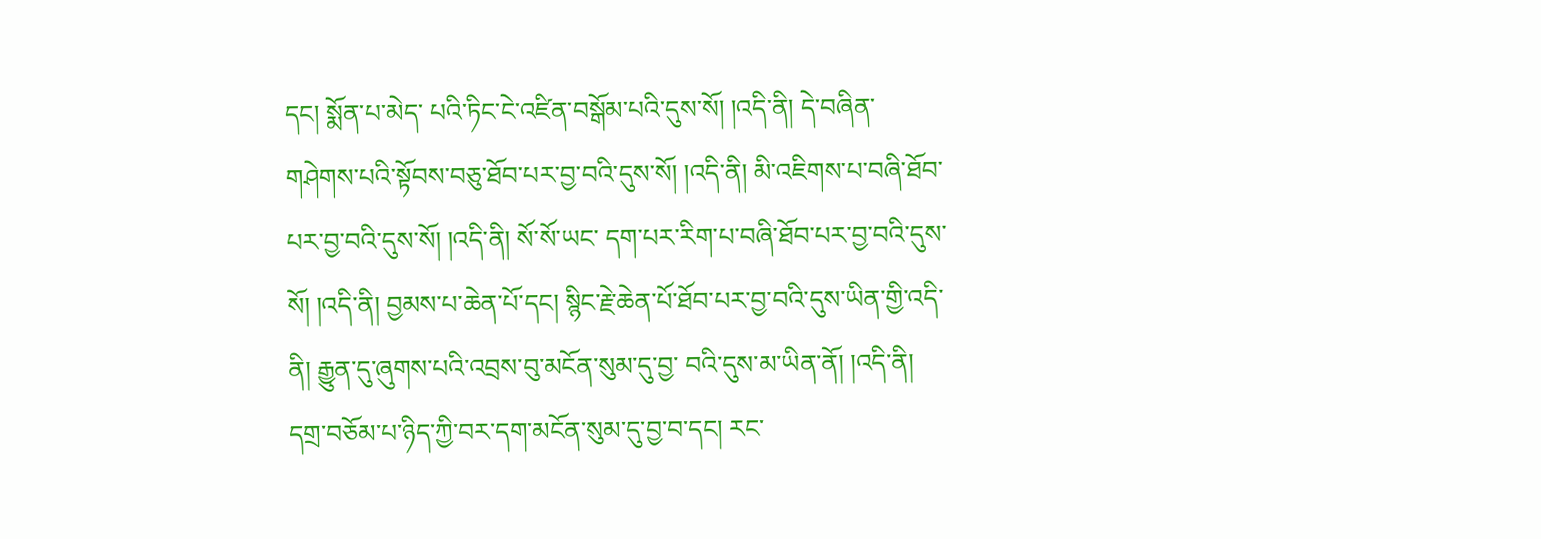དང། སྨོན་པ་མེད་ པའི་ཏིང་ངེ་འཛིན་བསྒོམ་པའི་དུས་སོ། །འདི་ནི། དེ་བཞིན་གཤེགས་པའི་སྟོབས་བཅུ་ཐོབ་པར་བྱ་བའི་དུས་སོ། །འདི་ནི། མི་འཇིགས་པ་བཞི་ཐོབ་པར་བྱ་བའི་དུས་སོ། །འདི་ནི། སོ་སོ་ཡང་ དག་པར་རིག་པ་བཞི་ཐོབ་པར་བྱ་བའི་དུས་སོ། །འདི་ནི། བྱམས་པ་ཆེན་པོ་དང། སྙིང་རྗེ་ཆེན་པོ་ཐོབ་པར་བྱ་བའི་དུས་ཡིན་གྱི་འདི་ནི། རྒྱུན་དུ་ཞུགས་པའི་འབྲས་བུ་མངོན་སུམ་དུ་བྱ་ བའི་དུས་མ་ཡིན་ནོ། །འདི་ནི། དགྲ་བཅོམ་པ་ཉིད་ཀྱི་བར་དག་མངོན་སུམ་དུ་བྱ་བ་དང། རང་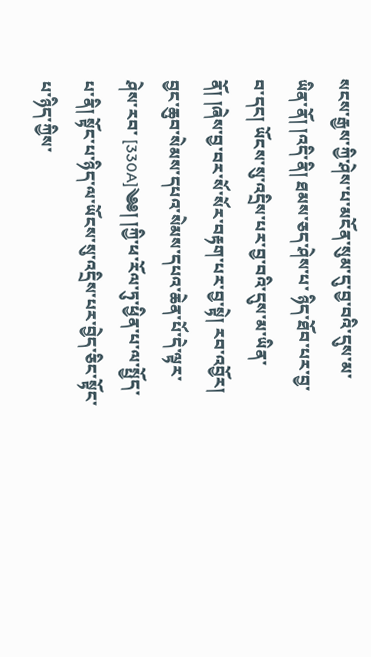སངས་རྒྱས་ཀྱི་ཤེས་པ་མངོན་སུམ་དུ་བྱ་བའི་དུས་མ་ཡིན་ནོ། །འདི་ནི། ཐམས་ཅད་ཤེས་པ་ ཉིད་ཐོབ་པར་བྱ་བ་དང། ཡོངས་སུ་འདྲིས་པར་བྱ་བའི་དུས་མ་ཡིན་ནོ། །ཞེས་བྱ་བར་སོ་སོར་བརྟག་པར་བྱ་སྟེ། རབ་འབྱོར། བྱང་ཆུབ་སེམས་དཔའ་སེམས་དཔའ་ཆེན་པོ་དེ་ལྟར་ཤེས་རབ་ [330A]༄༅། །ཀྱི་ཕ་རོལ་ཏུ་ཕྱིན་པ་ལ་སྤྱོད་པ་ནི། སྟོང་པ་ཉིད་ལ་ཡོངས་སུ་འདྲིས་པར་བྱེད་ཅིང་སྟོང་པ་ཉིད་ཀྱིས་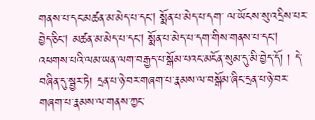གནས་པ་དང་མཚན་མ་མེད་པ་དང། སྨོན་པ་མེད་པ་དག་ ལ་ཡོངས་སུ་འདྲིས་པར་བྱེད་ཅིང། མཚན་མ་མེད་པ་དང། སྨོན་པ་མེད་པ་དག་གིས་གནས་པ་དང། འཕགས་པའི་ལམ་ཡན་ལག་བརྒྱད་པ་སྒོམ་པའང་མངོན་སུམ་དུ་མི་བྱེད་དོ། ། དེ་བཞིན་དུ་སྦྱར་ཏེ། དྲན་པ་ཉེ་བར་གཞག་པ་རྣམས་ལ་བསྒོམ་ཞིང་དྲན་པ་ཉེ་བར་གཞག་པ་རྣམས་ལ་གནས་ཀྱང་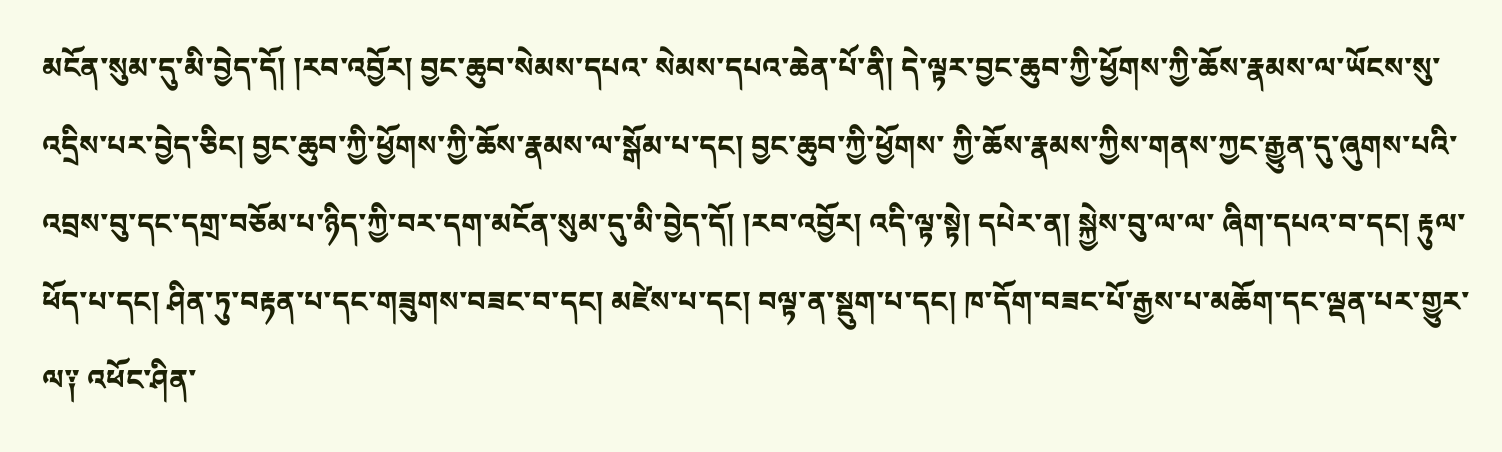མངོན་སུམ་དུ་མི་བྱེད་དོ། །རབ་འབྱོར། བྱང་ཆུབ་སེམས་དཔའ་ སེམས་དཔའ་ཆེན་པོ་ནི། དེ་ལྟར་བྱང་ཆུབ་ཀྱི་ཕྱོགས་ཀྱི་ཆོས་རྣམས་ལ་ཡོངས་སུ་འདྲིས་པར་བྱེད་ཅིང། བྱང་ཆུབ་ཀྱི་ཕྱོགས་ཀྱི་ཆོས་རྣམས་ལ་སྒོམ་པ་དང། བྱང་ཆུབ་ཀྱི་ཕྱོགས་ ཀྱི་ཆོས་རྣམས་ཀྱིས་གནས་ཀྱང་རྒྱུན་དུ་ཞུགས་པའི་འབྲས་བུ་དང་དགྲ་བཅོམ་པ་ཉིད་ཀྱི་བར་དག་མངོན་སུམ་དུ་མི་བྱེད་དོ། །རབ་འབྱོར། འདི་ལྟ་སྟེ། དཔེར་ན། སྐྱེས་བུ་ལ་ལ་ ཞིག་དཔའ་བ་དང། རྟུལ་ཕོད་པ་དང། ཤིན་ཏུ་བརྟན་པ་དང་གཟུགས་བཟང་བ་དང། མཛེས་པ་དང། བལྟ་ན་སྡུག་པ་དང། ཁ་དོག་བཟང་པོ་རྒྱས་པ་མཆོག་དང་ལྡན་པར་གྱུར་ ལ༑ འཕོང་ཤིན་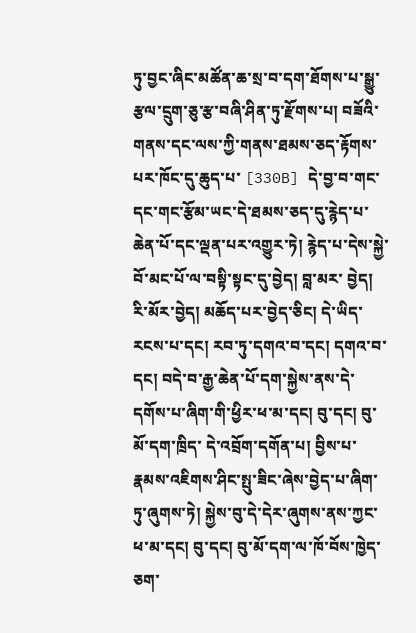ཏུ་བྱང་ཞིང་མཚོན་ཆ་སྲ་བ་དག་ཐོགས་པ་སྒྱུ་རྩལ་དྲུག་ཅུ་རྩ་བཞི་ཤིན་ཏུ་རྫོགས་པ། བཟོའི་གནས་དང་ལས་ཀྱི་གནས་ཐམས་ཅད་རྟོགས་པར་ཁོང་དུ་ཆུད་པ་ [330B] དེ་བྱ་བ་གང་དང་གང་རྩོམ་ཡང་དེ་ཐམས་ཅད་དུ་རྙེད་པ་ཆེན་པོ་དང་ལྡན་པར་འགྱུར་ཏེ། རྙེད་པ་དེས་སྐྱེ་བོ་མང་པོ་ལ་བསྟི་སྟང་དུ་བྱེད། བླ་མར་ བྱེད། རི་མོར་བྱེད། མཆོད་པར་བྱེད་ཅིང། དེ་ཡིད་རངས་པ་དང། རབ་ཏུ་དགའ་བ་དང། དགའ་བ་དང། བདེ་བ་རྒྱ་ཆེན་པོ་དག་སྐྱེས་ནས་དེ་དགོས་པ་ཞིག་གི་ཕྱིར་ཕ་མ་དང། བུ་དང། བུ་མོ་དག་ཁྲིད་ དེ་འབྲོག་དགོན་པ། བྱིས་པ་རྣམས་འཇིགས་ཤིང་སྤུ་ཟིང་ཞེས་བྱེད་པ་ཞིག་ཏུ་ཞུགས་ཏེ། སྐྱེས་བུ་དེ་དེར་ཞུགས་ནས་ཀྱང་ཕ་མ་དང། བུ་དང། བུ་མོ་དག་ལ་ཁོ་བོས་ཁྱེད་ཅག་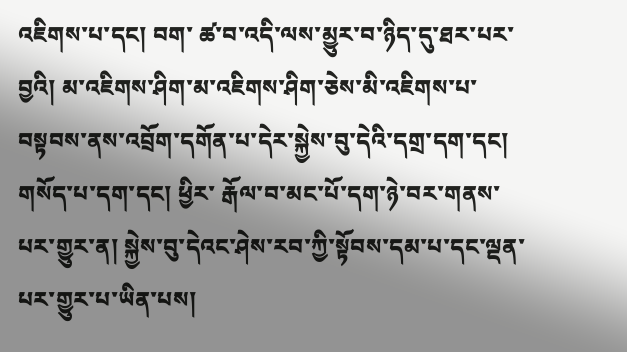འཇིགས་པ་དང། བག་ ཚ་བ་འདི་ལས་མྱུར་བ་ཉིད་དུ་ཐར་པར་བྱའི། མ་འཇིགས་ཤིག་མ་འཇིགས་ཤིག་ཅེས་མི་འཇིགས་པ་བསྟབས་ནས་འབྲོག་དགོན་པ་དེར་སྐྱེས་བུ་དེའི་དགྲ་དག་དང། གསོད་པ་དག་དང། ཕྱིར་ རྒོལ་བ་མང་པོ་དག་ཉེ་བར་གནས་པར་གྱུར་ན། སྐྱེས་བུ་དེའང་ཤེས་རབ་ཀྱི་སྟོབས་དམ་པ་དང་ལྡན་པར་གྱུར་པ་ཡིན་པས།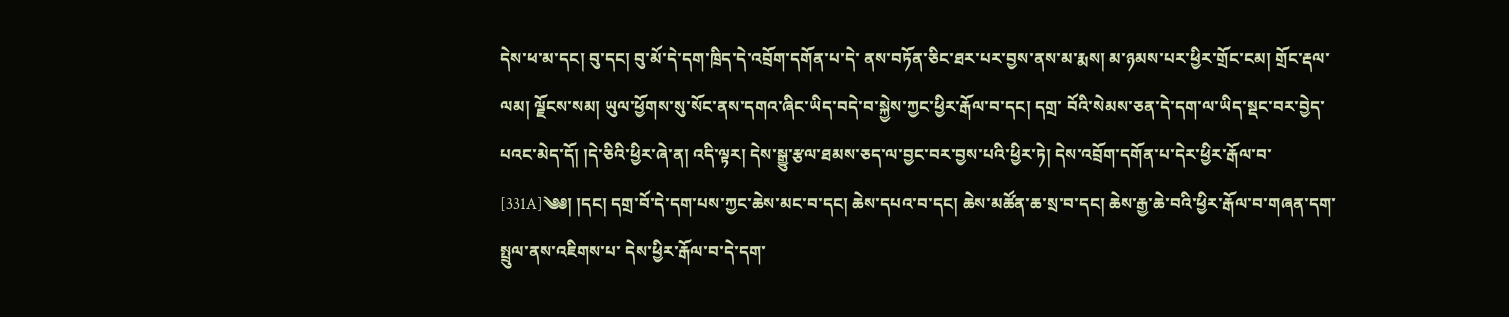དེས་ཕ་མ་དང། བུ་དང། བུ་མོ་དེ་དག་ཁྲིད་དེ་འབྲོག་དགོན་པ་དེ་ ནས་བཏོན་ཅིང་ཐར་པར་བྱས་ནས་མ་རྨས། མ་ཉམས་པར་ཕྱིར་གྲོང་ངམ། གྲོང་རྡལ་ལམ། ལྗོངས་སམ། ཡུལ་ཕྱོགས་སུ་སོང་ནས་དགའ་ཞིང་ཡིད་བདེ་བ་སྐྱེས་ཀྱང་ཕྱིར་རྒོལ་བ་དང། དགྲ་ བོའི་སེམས་ཅན་དེ་དག་ལ་ཡིད་སྡང་བར་བྱེད་པའང་མེད་དོ། །དེ་ཅིའི་ཕྱིར་ཞེ་ན། འདི་ལྟར། དེས་སྒྱུ་རྩལ་ཐམས་ཅད་ལ་བྱང་བར་བྱས་པའི་ཕྱིར་ཏེ། དེས་འབྲོག་དགོན་པ་དེར་ཕྱིར་རྒོལ་བ་ [331A]༄༅། །དང། དགྲ་བོ་དེ་དག་པས་ཀྱང་ཆེས་མང་བ་དང། ཆེས་དཔའ་བ་དང། ཆེས་མཚོན་ཆ་སྲ་བ་དང། ཆེས་རྒྱ་ཆེ་བའི་ཕྱིར་རྒོལ་བ་གཞན་དག་སྤྲུལ་ནས་འཇིགས་པ་ དེས་ཕྱིར་རྒོལ་བ་དེ་དག་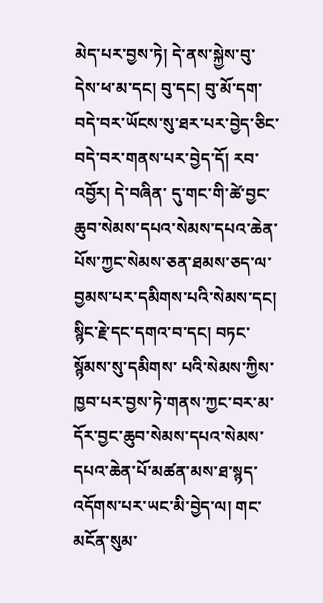མེད་པར་བྱས་ཏེ། དེ་ནས་སྐྱེས་བུ་དེས་ཕ་མ་དང། བུ་དང། བུ་མོ་དག་བདེ་བར་ཡོངས་སུ་ཐར་པར་བྱེད་ཅིང་བདེ་བར་གནས་པར་བྱེད་དོ། རབ་འབྱོར། དེ་བཞིན་ དུ་གང་གི་ཚེ་བྱང་ཆུབ་སེམས་དཔའ་སེམས་དཔའ་ཆེན་པོས་ཀྱང་སེམས་ཅན་ཐམས་ཅད་ལ་བྱམས་པར་དམིགས་པའི་སེམས་དང། སྙིང་རྗེ་དང་དགའ་བ་དང། བཏང་སྙོམས་སུ་དམིགས་ པའི་སེམས་ཀྱིས་ཁྱབ་པར་བྱས་ཏེ་གནས་ཀྱང་བར་མ་དོར་བྱང་ཆུབ་སེམས་དཔའ་སེམས་དཔའ་ཆེན་པོ་མཚན་མས་ཐ་སྙད་འདོགས་པར་ཡང་མི་བྱེད་ལ། གང་མངོན་སུམ་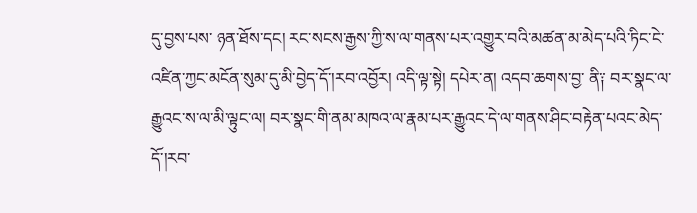དུ་བྱས་པས་ ཉན་ཐོས་དང། རང་སངས་རྒྱས་ཀྱི་ས་ལ་གནས་པར་འགྱུར་བའི་མཚན་མ་མེད་པའི་ཏིང་ངེ་འཛིན་ཀྱང་མངོན་སུམ་དུ་མི་བྱེད་དོ་།རབ་འབྱོར། འདི་ལྟ་སྟེ། དཔེར་ན། འདབ་ཆགས་བྱ་ ནི༑ བར་སྣང་ལ་རྒྱུའང་ས་ལ་མི་ལྟུང་ལ། བར་སྣང་གི་ནམ་མཁའ་ལ་རྣམ་པར་རྒྱུའང་དེ་ལ་གནས་ཤིང་བརྟེན་པའང་མེད་དོ་།རབ་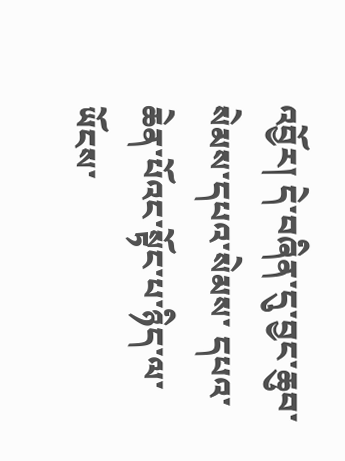འབྱོར། དེ་བཞིན་དུ་བྱང་ཆུབ་སེམས་དཔའ་སེམས་ དཔའ་ཆེན་པོའང་སྟོང་པ་ཉིད་ལ་ཡོངས་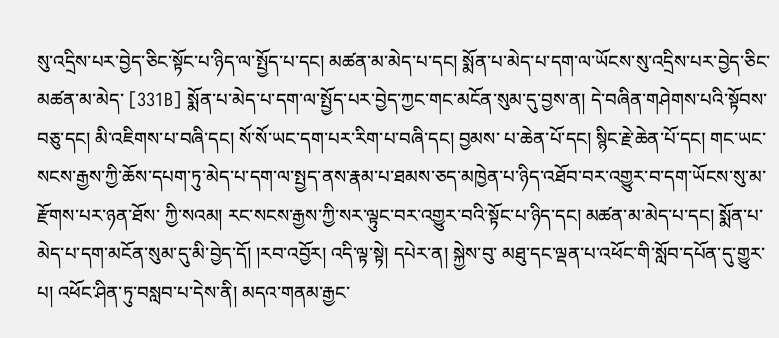སུ་འདྲིས་པར་བྱེད་ཅིང་སྟོང་པ་ཉིད་ལ་སྤྱོད་པ་དང། མཚན་མ་མེད་པ་དང། སྨོན་པ་མེད་པ་དག་ལ་ཡོངས་སུ་འདྲིས་པར་བྱེད་ཅིང་མཚན་མ་མེད་ [331B] སྨོན་པ་མེད་པ་དག་ལ་སྤྱོད་པར་བྱེད་ཀྱང་གང་མངོན་སུམ་དུ་བྱས་ན། དེ་བཞིན་གཤེགས་པའི་སྟོབས་བཅུ་དང། མི་འཇིགས་པ་བཞི་དང། སོ་སོ་ཡང་དག་པར་རིག་པ་བཞི་དང། བྱམས་ པ་ཆེན་པོ་དང། སྙིང་རྗེ་ཆེན་པོ་དང། གང་ཡང་སངས་རྒྱས་ཀྱི་ཆོས་དཔག་ཏུ་མེད་པ་དག་ལ་སྤྱད་ནས་རྣམ་པ་ཐམས་ཅད་མཁྱེན་པ་ཉིད་འཐོབ་བར་འགྱུར་བ་དག་ཡོངས་སུ་མ་རྫོགས་པར་ཉན་ཐོས་ ཀྱི་སའམ། རང་སངས་རྒྱས་ཀྱི་སར་ལྟུང་བར་འགྱུར་བའི་སྟོང་པ་ཉིད་དང། མཚན་མ་མེད་པ་དང། སྨོན་པ་མེད་པ་དག་མངོན་སུམ་དུ་མི་བྱེད་དོ། །རབ་འབྱོར། འདི་ལྟ་སྟེ། དཔེར་ན། སྐྱེས་བུ་ མཐུ་དང་ལྡན་པ་འཕོང་གི་སློབ་དཔོན་དུ་གྱུར་པ། འཕོང་ཤིན་ཏུ་བསླབ་པ་དེས་ནི། མདའ་གནམ་རྒྱང་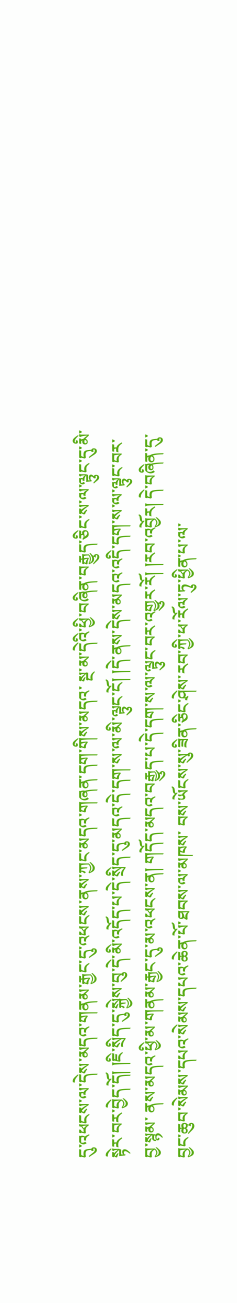དུ་འཕངས་ལ་དེས་མདའ་གནམ་རྒྱང་དུ་འཕངས་ནས་ཀྱང་མདའ་གཞན་དག་གིས་མདའ་ སྔ་མ་དེའི་ཕྱི་བཞིན་བརྒྱུད་ཅིང་ས་ལ་ལྟུང་དུ་མི་སྟེར་བར་བྱེད་དོ། །ཇི་སྲིད་དུ་སྐྱེས་བུ་དེ་མི་འདོད་པ་དེ་སྲིད་དུ་མདའ་དེ་དག་ས་ལ་མི་ལྟུང་ངོ། །དེ་ནས་དེས་མདའ་འདི་དག་ས་ལ་ལྟུང་བར་བྱ་སྙམ་ ནས་མདའ་ཕྱི་མ་གནམ་རྒྱང་དུ་མ་འཕངས་ན། གདོད་མདའ་བརྒྱུད་པ་དེ་དག་ས་ལ་ལྟུང་བར་འགྱུར་རོ། །རབ་འབྱོར། དེ་བཞིན་དུ་བྱང་ཆུབ་སེམས་དཔའ་སེམས་དཔའ་ཆེན་པོ་ཐབས་ལ་མཁས་ བས་ཡོངས་སུ་ཟིན་ཅིང་ཤེས་རབ་ཀྱི་ཕ་རོལ་ཏུ་ཕྱིན་པ་ལ་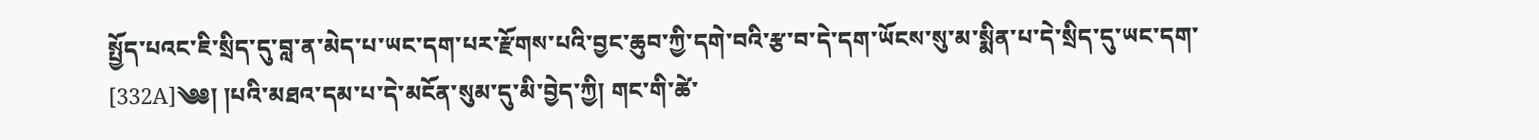སྤྱོད་པའང་ཇི་སྲིད་དུ་བླ་ན་མེད་པ་ཡང་དག་པར་རྫོགས་པའི་བྱང་ཆུབ་ཀྱི་དགེ་བའི་རྩ་བ་དེ་དག་ཡོངས་སུ་མ་སྨིན་པ་དེ་སྲིད་དུ་ཡང་དག་ [332A]༄༅། །པའི་མཐའ་དམ་པ་དེ་མངོན་སུམ་དུ་མི་བྱེད་ཀྱི། གང་གི་ཚེ་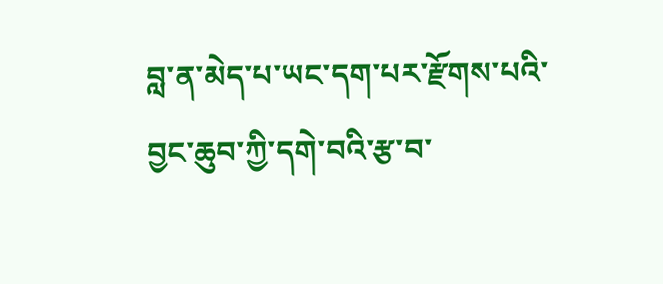བླ་ན་མེད་པ་ཡང་དག་པར་རྫོགས་པའི་བྱང་ཆུབ་ཀྱི་དགེ་བའི་རྩ་བ་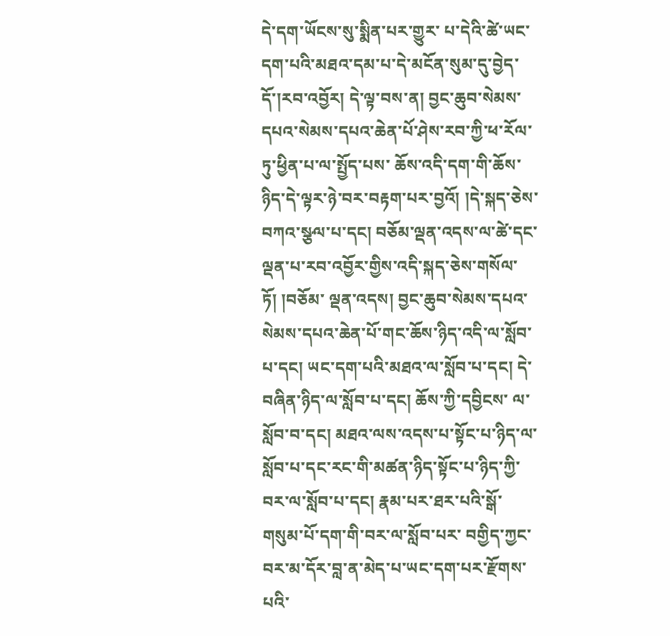དེ་དག་ཡོངས་སུ་སྨིན་པར་གྱུར་ པ་དེའི་ཚེ་ཡང་དག་པའི་མཐའ་དམ་པ་དེ་མངོན་སུམ་དུ་བྱེད་དོ་།རབ་འབྱོར། དེ་ལྟ་བས་ན། བྱང་ཆུབ་སེམས་དཔའ་སེམས་དཔའ་ཆེན་པོ་ཤེས་རབ་ཀྱི་ཕ་རོལ་ཏུ་ཕྱིན་པ་ལ་སྤྱོད་པས་ ཆོས་འདི་དག་གི་ཆོས་ཉིད་དེ་ལྟར་ཉེ་བར་བརྟག་པར་བྱའོ། །དེ་སྐད་ཅེས་བཀའ་སྩལ་པ་དང། བཅོམ་ལྡན་འདས་ལ་ཚེ་དང་ལྡན་པ་རབ་འབྱོར་གྱིས་འདི་སྐད་ཅེས་གསོལ་ཏོ། །བཅོམ་ ལྡན་འདས། བྱང་ཆུབ་སེམས་དཔའ་སེམས་དཔའ་ཆེན་པོ་གང་ཆོས་ཉིད་འདི་ལ་སློབ་པ་དང། ཡང་དག་པའི་མཐའ་ལ་སློབ་པ་དང། དེ་བཞིན་ཉིད་ལ་སློབ་པ་དང། ཆོས་ཀྱི་དབྱིངས་ ལ་སློབ་བ་དང། མཐའ་ལས་འདས་པ་སྟོང་པ་ཉིད་ལ་སློབ་པ་དང་རང་གི་མཚན་ཉིད་སྟོང་པ་ཉིད་ཀྱི་བར་ལ་སློབ་པ་དང། རྣམ་པར་ཐར་པའི་སྒོ་གསུམ་པོ་དག་གི་བར་ལ་སློབ་པར་ བགྱིད་ཀྱང་བར་མ་དོར་བླ་ན་མེད་པ་ཡང་དག་པར་རྫོགས་པའི་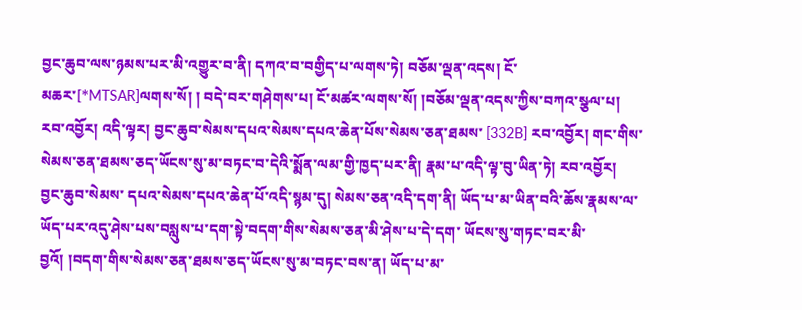བྱང་ཆུབ་ལས་ཉམས་པར་མི་འགྱུར་བ་ནི། དཀའ་བ་བགྱིད་པ་ལགས་ཏེ། བཅོམ་ལྡན་འདས། ངོ་མཆར་[*MTSAR]ལགས་སོ། ། བདེ་བར་གཤེགས་པ། ངོ་མཚར་ལགས་སོ། །བཅོམ་ལྡན་འདས་ཀྱིས་བཀའ་སྩལ་པ། རབ་འབྱོར། འདི་ལྟར། བྱང་ཆུབ་སེམས་དཔའ་སེམས་དཔའ་ཆེན་པོས་སེམས་ཅན་ཐམས་ [332B] རབ་འབྱོར། གང་གིས་སེམས་ཅན་ཐམས་ཅད་ཡོངས་སུ་མ་བཏང་བ་དེའི་སྨོན་ལམ་གྱི་ཁྱད་པར་ནི། རྣམ་པ་འདི་ལྟ་བུ་ཡིན་ཏེ། རབ་འབྱོར། བྱང་ཆུབ་སེམས་ དཔའ་སེམས་དཔའ་ཆེན་པོ་འདི་སྙམ་དུ། སེམས་ཅན་འདི་དག་ནི། ཡོད་པ་མ་ཡིན་བའི་ཆོས་རྣམས་ལ་ཡོད་པར་འདུ་ཤེས་པས་བསླུས་པ་དག་སྟེ་བདག་གིས་སེམས་ཅན་མི་ཤེས་པ་དེ་དག་ ཡོངས་སུ་གཏང་བར་མི་བྱའོ། །བདག་གིས་སེམས་ཅན་ཐམས་ཅད་ཡོངས་སུ་མ་བཏང་བས་ན། ཡོད་པ་མ་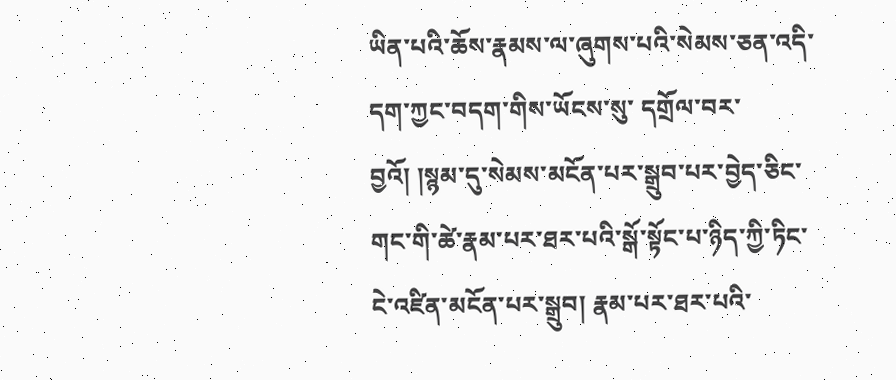ཡིན་པའི་ཆོས་རྣམས་ལ་ཞུགས་པའི་སེམས་ཅན་འདི་དག་ཀྱང་བདག་གིས་ཡོངས་སུ་ དགྲོལ་བར་བྱའོ། །སྙམ་དུ་སེམས་མངོན་པར་སྒྲུབ་པར་བྱེད་ཅིང་གང་གི་ཚེ་རྣམ་པར་ཐར་པའི་སྒོ་སྟོང་པ་ཉིད་ཀྱི་ཏིང་ངེ་འཛིན་མངོན་པར་སྒྲུབ། རྣམ་པར་ཐར་པའི་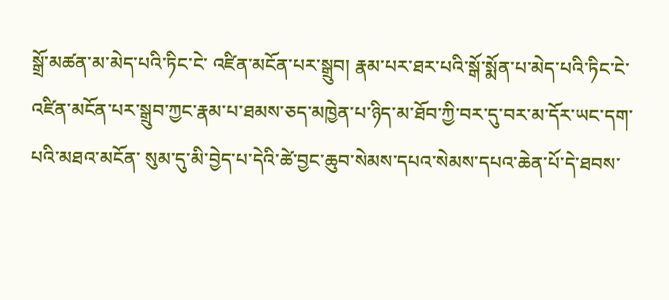སྒྲོ་མཚན་མ་མེད་པའི་ཏིང་ངེ་ འཛིན་མངོན་པར་སྒྲུབ། རྣམ་པར་ཐར་པའི་སྒོ་སྨོན་པ་མེད་པའི་ཏིང་ངེ་འཛིན་མངོན་པར་སྒྲུབ་ཀྱང་རྣམ་པ་ཐམས་ཅད་མཁྱེན་པ་ཉིད་མ་ཐོབ་ཀྱི་བར་དུ་བར་མ་དོར་ཡང་དག་པའི་མཐའ་མངོན་ སུམ་དུ་མི་བྱེད་པ་དེའི་ཚེ་བྱང་ཆུབ་སེམས་དཔའ་སེམས་དཔའ་ཆེན་པོ་དེ་ཐབས་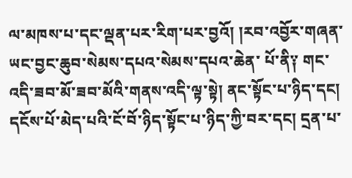ལ་མཁས་པ་དང་ལྡན་པར་རིག་པར་བྱའོ། །རབ་འབྱོར་གཞན་ཡང་བྱང་ཆུབ་སེམས་དཔའ་སེམས་དཔའ་ཆེན་ པོ་ནི༑ གང་འདི་ཟབ་མོ་ཟབ་མོའི་གནས་འདི་ལྟ་སྟེ། ནང་སྟོང་པ་ཉིད་དང། དངོས་པོ་མེད་པའི་ངོ་བོ་ཉིད་སྟོང་པ་ཉིད་ཀྱི་བར་དང། དྲན་པ་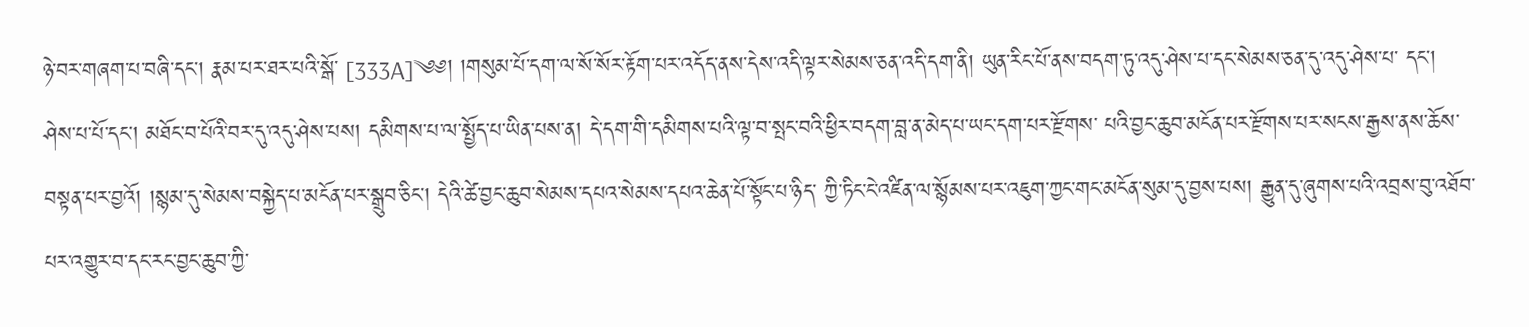ཉེ་བར་གཞག་པ་བཞི་དང། རྣམ་པར་ཐར་པའི་སྒོ་ [333A]༄༅། །གསུམ་པོ་དག་ལ་སོ་སོར་རྟོག་པར་འདོད་ནས་དེས་འདི་ལྟར་སེམས་ཅན་འདི་དག་ནི། ཡུན་རིང་པོ་ནས་བདག་ཏུ་འདུ་ཤེས་པ་དང་སེམས་ཅན་དུ་འདུ་ཤེས་པ་ དང། ཤེས་པ་པོ་དང། མཐོང་བ་པོའི་བར་དུ་འདུ་ཤེས་པས། དམིགས་པ་ལ་སྤྱོད་པ་ཡིན་པས་ན། དེ་དག་གི་དམིགས་པའི་ལྟ་བ་སྤང་བའི་ཕྱིར་བདག་བླ་ན་མེད་པ་ཡང་དག་པར་རྫོགས་ པའི་བྱང་ཆུབ་མངོན་པར་རྫོགས་པར་སངས་རྒྱས་ནས་ཆོས་བསྟན་པར་བྱའོ། །སྙམ་དུ་སེམས་བསྐྱེད་པ་མངོན་པར་སྒྲུབ་ཅིང། དེའི་ཚེ་བྱང་ཆུབ་སེམས་དཔའ་སེམས་དཔའ་ཆེན་པོ་སྟོང་པ་ཉིད་ ཀྱི་ཏིང་ངེ་འཛིན་ལ་སྙོམས་པར་འཇུག་ཀྱང་གང་མངོན་སུམ་དུ་བྱས་པས། རྒྱུན་དུ་ཞུགས་པའི་འབྲས་བུ་འཐོབ་པར་འགྱུར་བ་དང་རང་བྱང་ཆུབ་ཀྱི་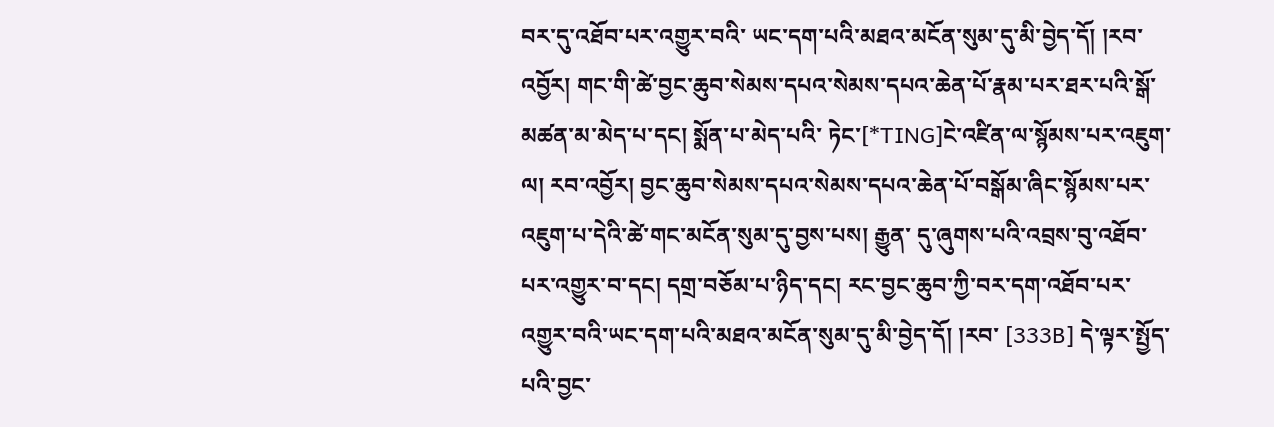བར་དུ་འཐོབ་པར་འགྱུར་བའི་ ཡང་དག་པའི་མཐའ་མངོན་སུམ་དུ་མི་བྱེད་དོ། །རབ་འབྱོར། གང་གི་ཚེ་བྱང་ཆུབ་སེམས་དཔའ་སེམས་དཔའ་ཆེན་པོ་རྣམ་པར་ཐར་པའི་སྒོ་མཚན་མ་མེད་པ་དང། སྨོན་པ་མེད་པའི་ ཏེང་[*TING]ངེ་འཛིན་ལ་སྙོམས་པར་འཇུག་ལ། རབ་འབྱོར། བྱང་ཆུབ་སེམས་དཔའ་སེམས་དཔའ་ཆེན་པོ་བསྒོམ་ཞིང་སྙོམས་པར་འཇུག་པ་དེའི་ཚེ་གང་མངོན་སུམ་དུ་བྱས་པས། རྒྱུན་ དུ་ཞུགས་པའི་འབྲས་བུ་འཐོབ་པར་འགྱུར་བ་དང། དགྲ་བཅོམ་པ་ཉིད་དང། རང་བྱང་ཆུབ་ཀྱི་བར་དག་འཐོབ་པར་འགྱུར་བའི་ཡང་དག་པའི་མཐའ་མངོན་སུམ་དུ་མི་བྱེད་དོ། །རབ་ [333B] དེ་ལྟར་སྤྱོད་པའི་བྱང་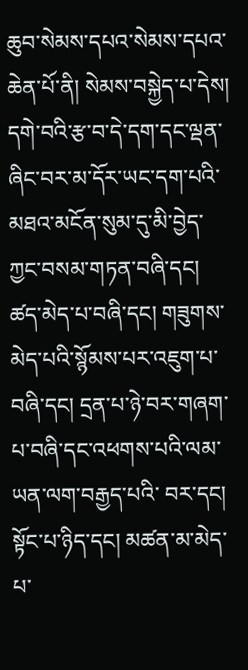ཆུབ་སེམས་དཔའ་སེམས་དཔའ་ཆེན་པོ་ནི། སེམས་བསྐྱེད་པ་དེས། དགེ་བའི་རྩ་བ་དེ་དག་དང་ལྡན་ཞིང་བར་མ་དོར་ཡང་དག་པའི་མཐའ་མངོན་སུམ་དུ་མི་བྱེད་ ཀྱང་བསམ་གཏན་བཞི་དང། ཚད་མེད་པ་བཞི་དང། གཟུགས་མེད་པའི་སྙོམས་པར་འཇུག་པ་བཞི་དང། དྲན་པ་ཉེ་བར་གཞག་པ་བཞི་དང་འཕགས་པའི་ལམ་ཡན་ལག་བརྒྱད་པའི་ བར་དང། སྟོང་པ་ཉིད་དང། མཚན་མ་མེད་པ་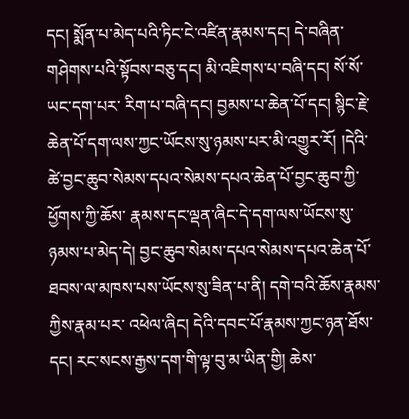དང། སྨོན་པ་མེད་པའི་ཏིང་ངེ་འཛིན་རྣམས་དང། དེ་བཞིན་གཤེགས་པའི་སྟོབས་བཅུ་དང། མི་འཇིགས་པ་བཞི་དང། སོ་སོ་ཡང་དག་པར་ རིག་པ་བཞི་དང། བྱམས་པ་ཆེན་པོ་དང། སྙིང་རྗེ་ཆེན་པོ་དག་ལས་ཀྱང་ཡོངས་སུ་ཉམས་པར་མི་འགྱུར་རོ། །དེའི་ཚེ་བྱང་ཆུབ་སེམས་དཔའ་སེམས་དཔའ་ཆེན་པོ་བྱང་ཆུབ་ཀྱི་ཕྱོགས་ཀྱི་ཆོས་ རྣམས་དང་ལྡན་ཞིང་དེ་དག་ལས་ཡོངས་སུ་ཉམས་པ་མེད་དེ། བྱང་ཆུབ་སེམས་དཔའ་སེམས་དཔའ་ཆེན་པོ་ཐབས་ལ་མཁས་པས་ཡོངས་སུ་ཟིན་པ་ནི། དགེ་བའི་ཆོས་རྣམས་ཀྱིས་རྣམ་པར་ འཕེལ་ཞིང། དེའི་དབང་པོ་རྣམས་ཀྱང་ཉན་ཐོས་དང། རང་སངས་རྒྱས་དག་གི་ལྟ་བུ་མ་ཡིན་གྱི། ཆེས་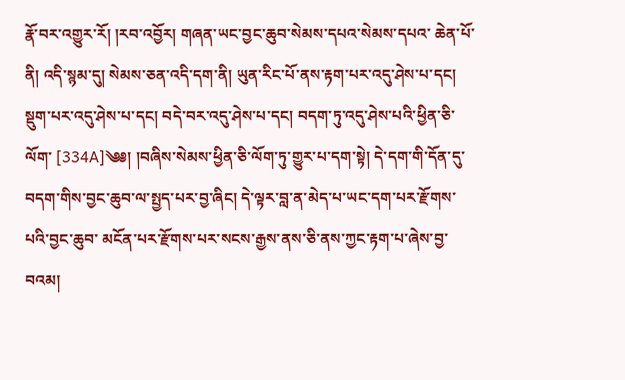རྣོ་བར་འགྱུར་རོ། །རབ་འབྱོར། གཞན་ཡང་བྱང་ཆུབ་སེམས་དཔའ་སེམས་དཔའ་ ཆེན་པོ་ནི། འདི་སྙམ་དུ། སེམས་ཅན་འདི་དག་ནི། ཡུན་རིང་པོ་ནས་རྟག་པར་འདུ་ཤེས་པ་དང། སྡུག་པར་འདུ་ཤེས་པ་དང། བདེ་བར་འདུ་ཤེས་པ་དང། བདག་ཏུ་འདུ་ཤེས་པའི་ཕྱིན་ཅི་ལོག་ [334A]༄༅། །བཞིས་སེམས་ཕྱིན་ཅི་ལོག་ཏུ་གྱུར་པ་དག་སྟེ། དེ་དག་གི་དོན་དུ་བདག་གིས་བྱང་ཆུབ་ལ་སྤྱད་པར་བྱ་ཞིང། དེ་ལྟར་བླ་ན་མེད་པ་ཡང་དག་པར་རྫོགས་པའི་བྱང་ཆུབ་ མངོན་པར་རྫོགས་པར་སངས་རྒྱས་ནས་ཅི་ནས་ཀྱང་རྟག་པ་ཞེས་བྱ་བའམ།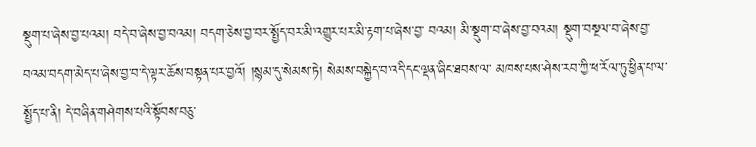སྡུག་པ་ཞེས་བྱ་པའམ། བདེ་བ་ཞེས་བྱ་བའམ། བདག་ཅེས་བྱ་བར་སྤྱོད་བར་མི་འགྱུར་པར་མི་རྟག་པ་ཞེས་བྱ་ བའམ། མི་སྡུག་བ་ཞེས་བྱ་བའམ། སྡུག་བསྔལ་བ་ཞེས་བྱ་བའམ་བདག་མེད་པ་ཞེས་བྱ་བ་དེ་ལྟར་ཆོས་བསྟན་པར་བྱའོ། །སྙམ་དུ་སེམས་ཏེ། སེམས་བསྐྱེད་བ་འདི་དང་ལྡན་ཞིང་ཐབས་ལ་ མཁས་པས་ཤེས་རབ་ཀྱི་ཕ་རོལ་ཏུ་ཕྱིན་པ་ལ་སྤྱོད་པ་ནི། དེ་བཞིན་གཤེགས་པའི་སྟོབས་བཅུ་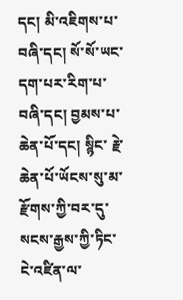དང། མི་འཇིགས་པ་བཞི་དང། སོ་སོ་ཡང་དག་པར་རིག་པ་བཞི་དང། བྱམས་པ་ཆེན་པོ་དང། སྙིང་ རྗེ་ཆེན་པོ་ཡོངས་སུ་མ་རྫོགས་ཀྱི་བར་དུ་སངས་རྒྱས་ཀྱི་ཏིང་ངེ་འཛིན་ལ་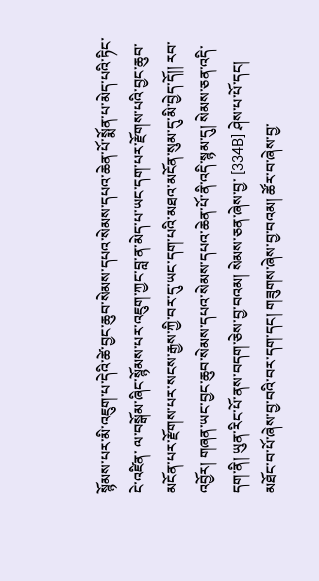སྙོམས་པར་མི་འཇུག་པ་དེའི་ཚེ་བྱང་ཆུབ་སེམས་དཔའ་སེམས་དཔའ་ཆེན་པོ་སྨོན་པ་མེད་པའི་ཏིང་ངེ་འཛིན་ ལ་བསྒོམ་ཞིང་སྙོམས་པར་འཇུག་ཀྱང་བླ་ན་མེད་པ་ཡང་དག་པར་རྫོགས་པའི་བྱང་ཆུབ་མངོན་པར་རྫོགས་པར་སངས་རྒྱས་ཀྱི་བར་དུ་ཡང་དག་པའི་མཐའ་མངོན་སུམ་དུ་མི་བྱེད་དོ།། རབ་འབྱོར། གཞན་ཡང་བྱང་ཆུབ་སེམས་དཔའ་སེམས་དཔའ་ཆེན་པོ་ནི་འདི་སྙམ་དུ། སེམས་ཅན་འདི་དག་ནི། ཡུན་རིང་པོ་ནས་བདག་ཅེས་བྱ་བའམ། སེམས་ཅན་ཞེས་བྱ་ [334B] ཤེས་པ་པོ་དང། མཐོང་བ་པོ་ཞེས་བྱ་བའི་བར་དག་དང། གཟུགས་ཞེས་བྱ་བའམ། ཚོར་བ་ཞེས་བྱ་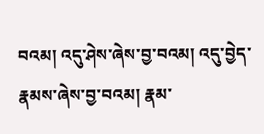བའམ། འདུ་ཤེས་ཞེས་བྱ་བའམ། འདུ་བྱེད་རྣམས་ཞེས་བྱ་བའམ། རྣམ་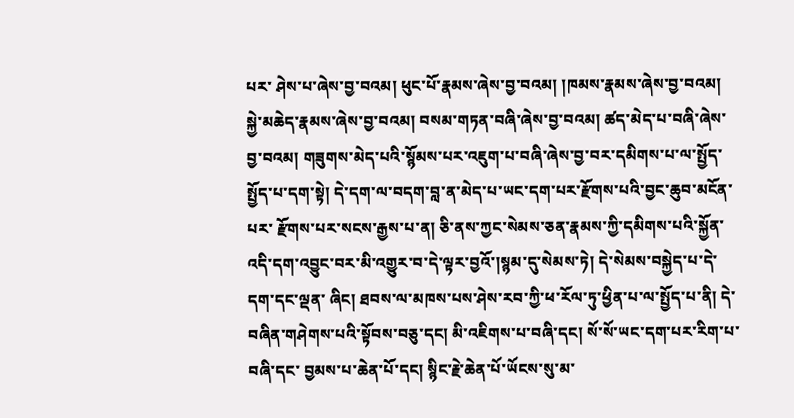པར་ ཤེས་པ་ཞེས་བྱ་བའམ། ཕུང་པོ་རྣམས་ཞེས་བྱ་བའམ། །ཁམས་རྣམས་ཞེས་བྱ་བའམ། སྐྱེ་མཆེད་རྣམས་ཞེས་བྱ་བའམ། བསམ་གཏན་བཞི་ཞེས་བྱ་བའམ། ཚད་མེད་པ་བཞི་ཞེས་ བྱ་བའམ། གཟུགས་མེད་པའི་སྙོམས་པར་འཇུག་པ་བཞི་ཞེས་བྱ་བར་དམིགས་པ་ལ་སྤྱོད་སྤྱོད་པ་དག་སྟེ། དེ་དག་ལ་བདག་བླ་ན་མེད་པ་ཡང་དག་པར་རྫོགས་པའི་བྱང་ཆུབ་མངོན་པར་ རྫོགས་པར་སངས་རྒྱས་པ་ན། ཅི་ནས་ཀྱང་སེམས་ཅན་རྣམས་ཀྱི་དམིགས་པའི་སྐྱོན་འདི་དག་འབྱུང་བར་མི་འགྱུར་བ་དེ་ལྟར་བྱའོ་།སྙམ་དུ་སེམས་ཏེ། དེ་སེམས་བསྐྱེད་པ་དེ་དག་དང་ལྡན་ ཞིང། ཐབས་ལ་མཁས་པས་ཤེས་རབ་ཀྱི་ཕ་རོལ་ཏུ་ཕྱིན་པ་ལ་སྤྱོད་པ་ནི། དེ་བཞིན་གཤེགས་པའི་སྟོབས་བཅུ་དང། མི་འཇིགས་པ་བཞི་དང། སོ་སོ་ཡང་དག་པར་རིག་པ་བཞི་དང་ བྱམས་པ་ཆེན་པོ་དང། སྙིང་རྗེ་ཆེན་པོ་ཡོངས་སུ་མ་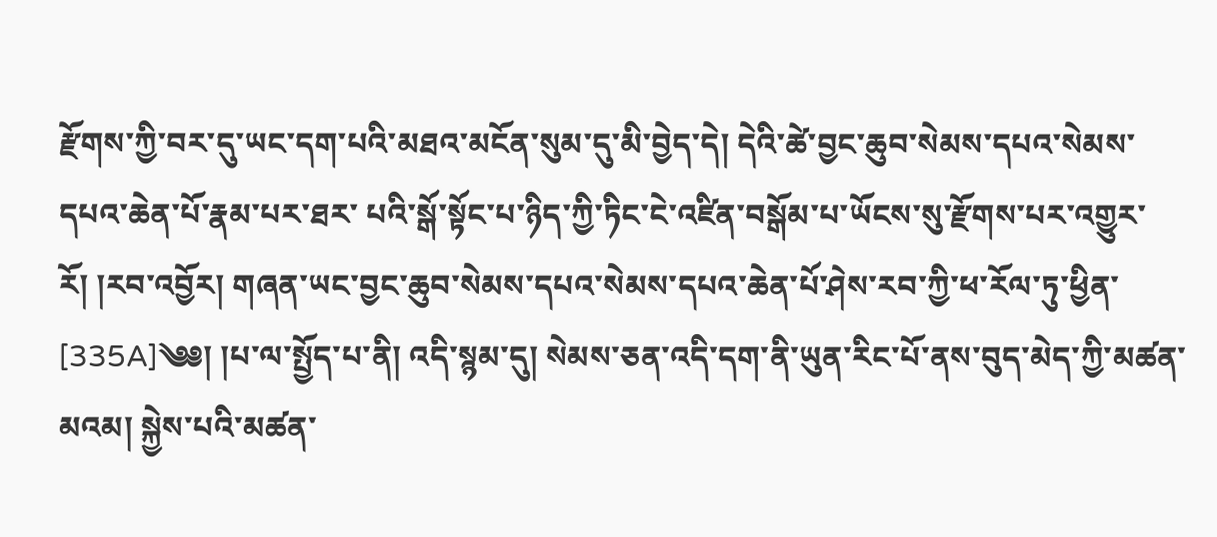རྫོགས་ཀྱི་བར་དུ་ཡང་དག་པའི་མཐའ་མངོན་སུམ་དུ་མི་བྱེད་དེ། དེའི་ཚེ་བྱང་ཆུབ་སེམས་དཔའ་སེམས་དཔའ་ཆེན་པོ་རྣམ་པར་ཐར་ པའི་སྒོ་སྟོང་པ་ཉིད་ཀྱི་ཏིང་ངེ་འཛིན་བསྒོམ་པ་ཡོངས་སུ་རྫོགས་པར་འགྱུར་རོ། །རབ་འབྱོར། གཞན་ཡང་བྱང་ཆུབ་སེམས་དཔའ་སེམས་དཔའ་ཆེན་པོ་ཤེས་རབ་ཀྱི་ཕ་རོལ་ཏུ་ཕྱིན་ [335A]༄༅། །པ་ལ་སྤྱོད་པ་ནི། འདི་སྙམ་དུ། སེམས་ཅན་འདི་དག་ནི་ཡུན་རིང་པོ་ནས་བུད་མེད་ཀྱི་མཚན་མའམ། སྐྱེས་པའི་མཚན་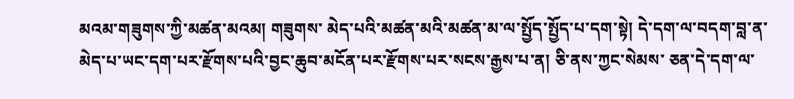མའམ་གཟུགས་ཀྱི་མཚན་མའམ། གཟུགས་ མེད་པའི་མཚན་མའི་མཚན་མ་ལ་སྤྱོད་སྤྱོད་པ་དག་སྟེ། དེ་དག་ལ་བདག་བླ་ན་མེད་པ་ཡང་དག་པར་རྫོགས་པའི་བྱང་ཆུབ་མངོན་པར་རྫོགས་པར་སངས་རྒྱས་པ་ན། ཅི་ནས་ཀྱང་སེམས་ ཅན་དེ་དག་ལ་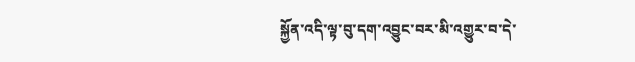སྐྱོན་འདི་ལྟ་བུ་དག་འབྱུང་བར་མི་འགྱུར་བ་དེ་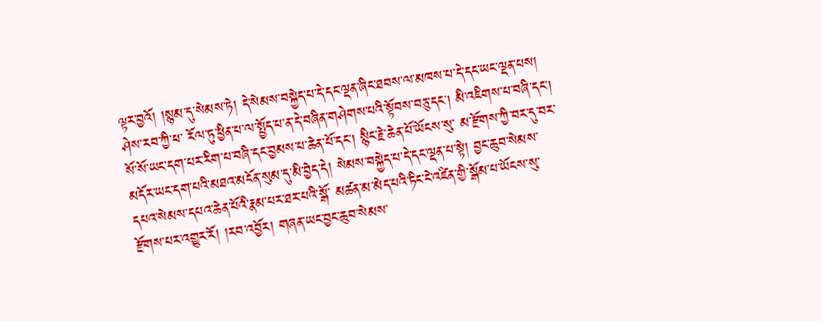ལྟར་བྱའོ། །སྙམ་དུ་སེམས་ཏེ། དེ་སེམས་བསྐྱེད་པ་དེ་དང་ལྡན་ཞིང་ཐབས་ལ་མཁས་པ་དེ་དང་ཡང་ལྡན་པས། ཤེས་རབ་ཀྱི་ཕ་ རོལ་ཏུ་ཕྱིན་པ་ལ་སྤྱོད་པ་ན་དེ་བཞིན་གཤེགས་པའི་སྟོབས་བཅུ་དང། མི་འཇིགས་པ་བཞི་དང། སོ་སོ་ཡང་དག་པར་རིག་པ་བཞི་དང་བྱམས་པ་ཆེན་པོ་དང། སྙིང་རྗེ་ཆེན་པོ་ཡོངས་སུ་ མ་རྫོགས་ཀྱི་བར་དུ་བར་མདོར་ཡང་དག་པའི་མཐའ་མངོན་སུམ་དུ་མི་བྱེད་དེ། སེམས་བསྐྱེད་པ་དེ་དང་ལྡན་པ་སྟེ། བྱང་ཆུབ་སེམས་དཔའ་སེམས་དཔའ་ཆེན་པོའི་རྣམ་པར་ཐར་པའི་སྒོ་ མཚན་མ་མེད་པའི་ཏིང་ངེ་འཛིན་གྱི་སྒོམ་པ་ཡོངས་སུ་རྫོགས་པར་འགྱུར་རོ། །རབ་འབྱོར། གཞན་ཡང་བྱང་ཆུབ་སེམས་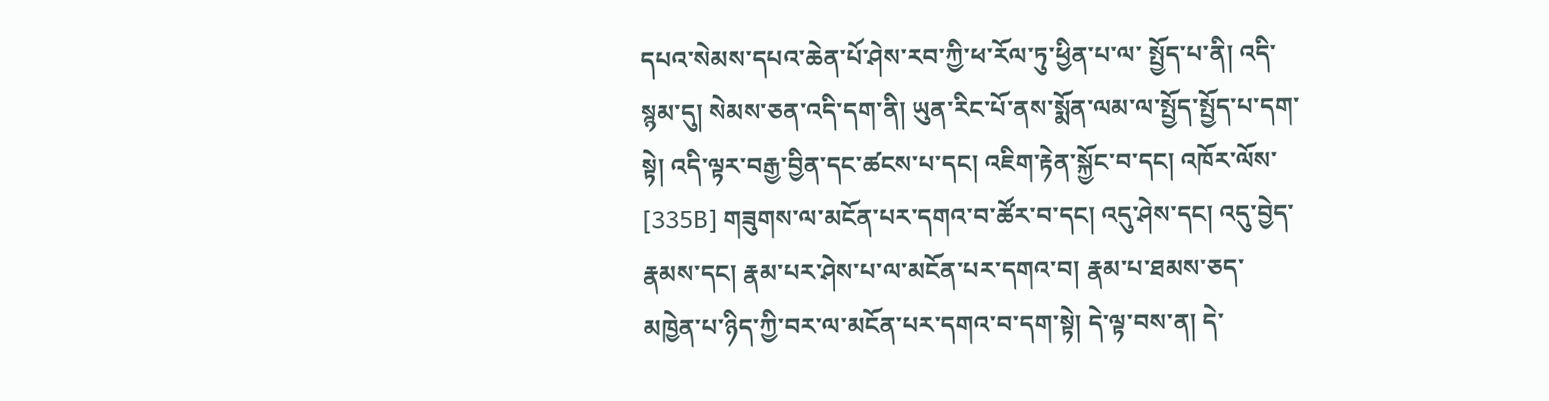དཔའ་སེམས་དཔའ་ཆེན་པོ་ཤེས་རབ་ཀྱི་ཕ་རོལ་ཏུ་ཕྱིན་པ་ལ་ སྤྱོད་པ་ནི། འདི་སྙམ་དུ། སེམས་ཅན་འདི་དག་ནི། ཡུན་རིང་པོ་ནས་སྨོན་ལམ་ལ་སྤྱོད་སྤྱོད་པ་དག་སྟེ། འདི་ལྟར་བརྒྱ་བྱིན་དང་ཚངས་པ་དང། འཇིག་རྟེན་སྐྱོང་བ་དང། འཁོར་ལོས་ [335B] གཟུགས་ལ་མངོན་པར་དགའ་བ་ཚོར་བ་དང། འདུ་ཤེས་དང། འདུ་བྱེད་རྣམས་དང། རྣམ་པར་ཤེས་པ་ལ་མངོན་པར་དགའ་བ། རྣམ་པ་ཐམས་ཅད་ མཁྱེན་པ་ཉིད་ཀྱི་བར་ལ་མངོན་པར་དགའ་བ་དག་སྟེ། དེ་ལྟ་བས་ན། དེ་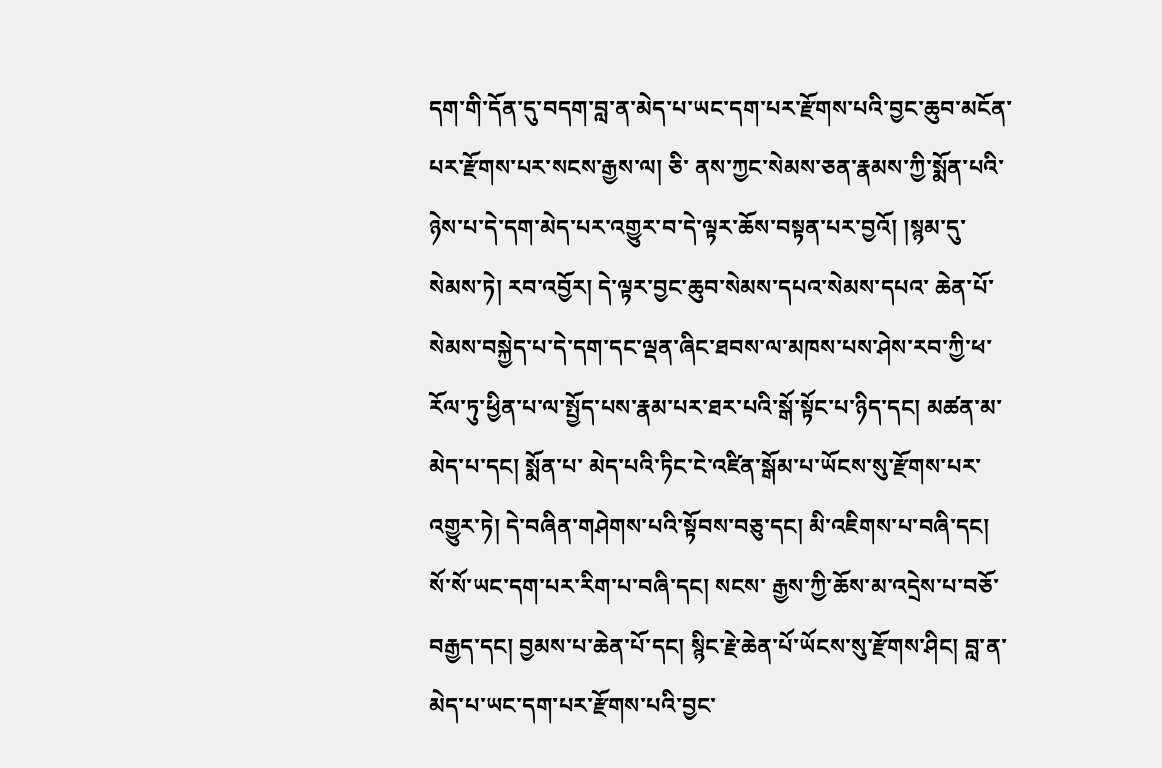དག་གི་དོན་དུ་བདག་བླ་ན་མེད་པ་ཡང་དག་པར་རྫོགས་པའི་བྱང་ཆུབ་མངོན་པར་རྫོགས་པར་སངས་རྒྱས་ལ། ཅི་ ནས་ཀྱང་སེམས་ཅན་རྣམས་ཀྱི་སྨོན་པའི་ཉེས་པ་དེ་དག་མེད་པར་འགྱུར་བ་དེ་ལྟར་ཆོས་བསྟན་པར་བྱའོ། །སྙམ་དུ་སེམས་ཏེ། རབ་འབྱོར། དེ་ལྟར་བྱང་ཆུབ་སེམས་དཔའ་སེམས་དཔའ་ ཆེན་པོ་སེམས་བསྐྱེད་པ་དེ་དག་དང་ལྡན་ཞིང་ཐབས་ལ་མཁས་པས་ཤེས་རབ་ཀྱི་ཕ་རོལ་ཏུ་ཕྱིན་པ་ལ་སྤྱོད་པས་རྣམ་པར་ཐར་པའི་སྒོ་སྟོང་པ་ཉིད་དང། མཚན་མ་མེད་པ་དང། སྨོན་པ་ མེད་པའི་ཏིང་ངེ་འཛིན་སྒོམ་པ་ཡོངས་སུ་རྫོགས་པར་འགྱུར་ཏེ། དེ་བཞིན་གཤེགས་པའི་སྟོབས་བཅུ་དང། མི་འཇིགས་པ་བཞི་དང། སོ་སོ་ཡང་དག་པར་རིག་པ་བཞི་དང། སངས་ རྒྱས་ཀྱི་ཆོས་མ་འདྲེས་པ་བཅོ་བརྒྱད་དང། བྱམས་པ་ཆེན་པོ་དང། སྙིང་རྗེ་ཆེན་པོ་ཡོངས་སུ་རྫོགས་ཤིང། བླ་ན་མེད་པ་ཡང་དག་པར་རྫོགས་པའི་བྱང་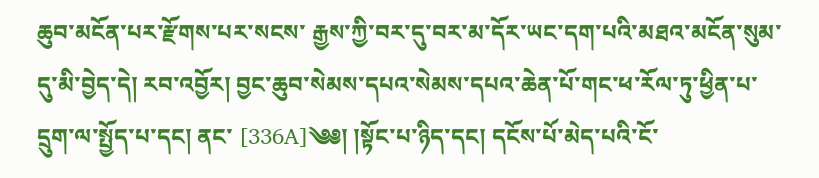ཆུབ་མངོན་པར་རྫོགས་པར་སངས་ རྒྱས་ཀྱི་བར་དུ་བར་མ་དོར་ཡང་དག་པའི་མཐའ་མངོན་སུམ་དུ་མི་བྱེད་དེ། རབ་འབྱོར། བྱང་ཆུབ་སེམས་དཔའ་སེམས་དཔའ་ཆེན་པོ་གང་ཕ་རོལ་ཏུ་ཕྱིན་པ་དྲུག་ལ་སྤྱོད་པ་དང། ནང་ [336A]༄༅། །སྟོང་པ་ཉིད་དང། དངོས་པོ་མེད་པའི་ངོ་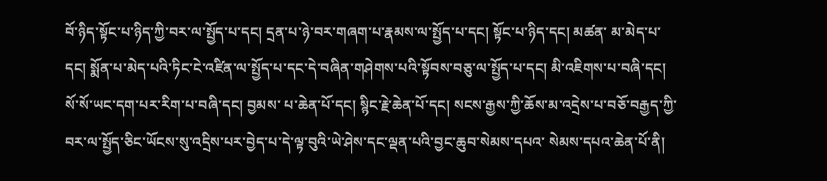བོ་ཉིད་སྟོང་པ་ཉིད་ཀྱི་བར་ལ་སྤྱོད་པ་དང། དྲན་པ་ཉེ་བར་གཞག་པ་རྣམས་ལ་སྤྱོད་པ་དང། སྟོང་པ་ཉིད་དང། མཚན་ མ་མེད་པ་དང། སྨོན་པ་མེད་པའི་ཏིང་ངེ་འཛིན་ལ་སྤྱོད་པ་དང་དེ་བཞིན་གཤེགས་པའི་སྟོབས་བཅུ་ལ་སྤྱོད་པ་དང། མི་འཇིགས་པ་བཞི་དང། སོ་སོ་ཡང་དག་པར་རིག་པ་བཞི་དང། བྱམས་ པ་ཆེན་པོ་དང། སྙིང་རྗེ་ཆེན་པོ་དང། སངས་རྒྱས་ཀྱི་ཆོས་མ་འདྲེས་པ་བཅོ་བརྒྱད་ཀྱི་བར་ལ་སྤྱོད་ཅིང་ཡོངས་སུ་འདྲིས་པར་བྱེད་པ་དེ་ལྟ་བུའི་ཡེ་ཤེས་དང་ལྡན་པའི་བྱང་ཆུབ་སེམས་དཔའ་ སེམས་དཔའ་ཆེན་པོ་ནི།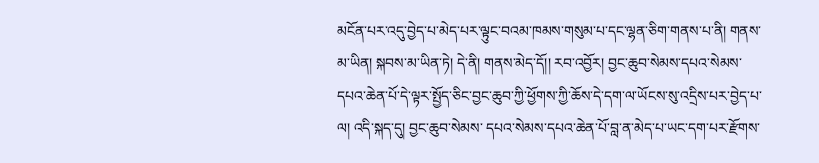མངོན་པར་འདུ་བྱེད་པ་མེད་པར་ལྟུང་བའམ་ཁམས་གསུམ་པ་དང་ལྷན་ཅིག་གནས་པ་ནི། གནས་མ་ཡིན། སྐབས་མ་ཡིན་ཏེ། དེ་ནི། གནས་མེད་དོ།། རབ་འབྱོར། བྱང་ཆུབ་སེམས་དཔའ་སེམས་དཔའ་ཆེན་པོ་དེ་ལྟར་སྤྱོད་ཅིང་བྱང་ཆུབ་ཀྱི་ཕྱོགས་ཀྱི་ཆོས་དེ་དག་ལ་ཡོངས་སུ་འདྲིས་པར་བྱེད་པ་ལ། འདི་སྐད་དུ། བྱང་ཆུབ་སེམས་ དཔའ་སེམས་དཔའ་ཆེན་པོ་བླ་ན་མེད་པ་ཡང་དག་པར་རྫོགས་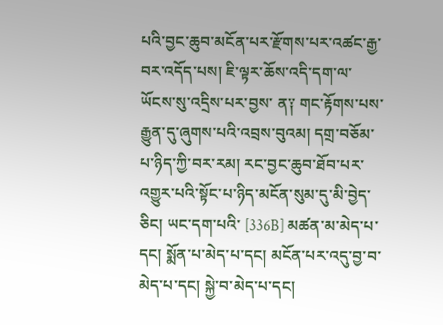པའི་བྱང་ཆུབ་མངོན་པར་རྫོགས་པར་འཚང་རྒྱ་བར་འདོད་པས། ཇི་ལྟར་ཆོས་འདི་དག་ལ་ཡོངས་སུ་འདྲིས་པར་བྱས་ ན༑ གང་རྟོགས་པས་རྒྱུན་དུ་ཞུགས་པའི་འབྲས་བུའམ། དགྲ་བཅོམ་པ་ཉིད་ཀྱི་བར་རམ། རང་བྱང་ཆུབ་ཐོབ་པར་འགྱུར་པའི་སྟོང་པ་ཉིད་མངོན་སུམ་དུ་མི་བྱེད་ཅིང། ཡང་དག་པའི་ [336B] མཚན་མ་མེད་པ་དང། སྨོན་པ་མེད་པ་དང། མངོན་པར་འདུ་བྱ་བ་མེད་པ་དང། སྐྱེ་བ་མེད་པ་དང།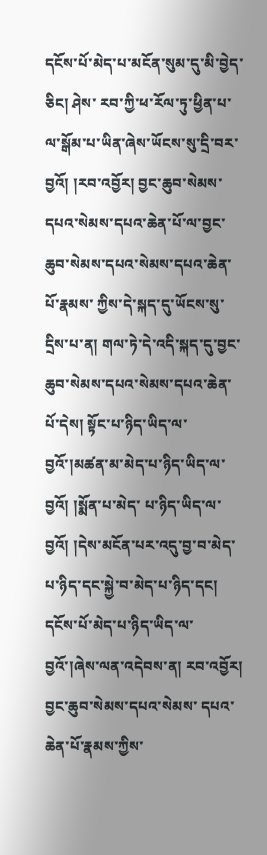དངོས་པོ་མེད་པ་མངོན་སུམ་དུ་མི་བྱེད་ཅིང། ཤེས་ རབ་ཀྱི་ཕ་རོལ་ཏུ་ཕྱིན་པ་ལ་སྒོམ་པ་ཡིན་ཞེས་ཡོངས་སུ་དྲི་བར་བྱའོ། །རབ་འབྱོར། བྱང་ཆུབ་སེམས་དཔའ་སེམས་དཔའ་ཆེན་པོ་ལ་བྱང་ཆུབ་སེམས་དཔའ་སེམས་དཔའ་ཆེན་པོ་རྣམས་ ཀྱིས་དེ་སྐད་དུ་ཡོངས་སུ་དྲིས་པ་ན། གལ་ཏེ་དེ་འདི་སྐད་དུ་བྱང་ཆུབ་སེམས་དཔའ་སེམས་དཔའ་ཆེན་པོ་དེས། སྟོང་པ་ཉིད་ཡིད་ལ་བྱའོ་།མཚན་མ་མེད་པ་ཉིད་ཡིད་ལ་བྱའོ། །སྨོན་པ་མེད་ པ་ཉིད་ཡིད་ལ་བྱའོ། །དེས་མངོན་པར་འདུ་བྱ་བ་མེད་པ་ཉིད་དང་སྐྱེ་བ་མེད་པ་ཉིད་དང། དངོས་པོ་མེད་པ་ཉིད་ཡིད་ལ་བྱའོ་།ཞེས་ལན་འདེབས་ན། རབ་འབྱོར། བྱང་ཆུབ་སེམས་དཔའ་སེམས་ དཔའ་ཆེན་པོ་རྣམས་ཀྱིས་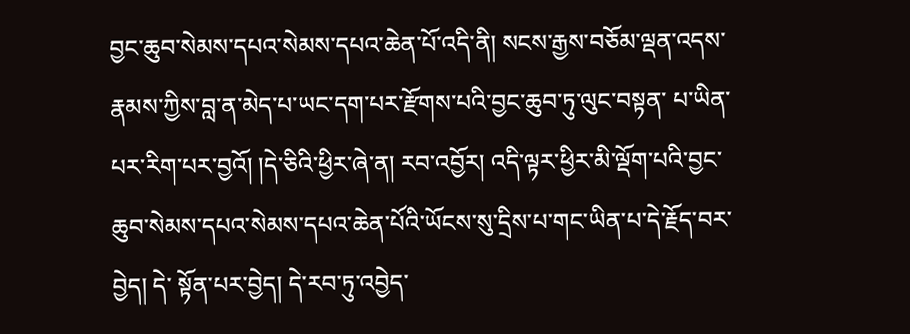བྱང་ཆུབ་སེམས་དཔའ་སེམས་དཔའ་ཆེན་པོ་འདི་ནི། སངས་རྒྱས་བཅོམ་ལྡན་འདས་རྣམས་ཀྱིས་བླ་ན་མེད་པ་ཡང་དག་པར་རྫོགས་པའི་བྱང་ཆུབ་ཏུ་ལུང་བསྟན་ པ་ཡིན་པར་རིག་པར་བྱའོ། །དེ་ཅིའི་ཕྱིར་ཞེ་ན། རབ་འབྱོར། འདི་ལྟར་ཕྱིར་མི་ལྡོག་པའི་བྱང་ཆུབ་སེམས་དཔའ་སེམས་དཔའ་ཆེན་པོའི་ཡོངས་སུ་དྲིས་པ་གང་ཡིན་པ་དེ་རྗོད་བར་བྱེད། དེ་ སྟོན་པར་བྱེད། དེ་རབ་ཏུ་འབྱེད་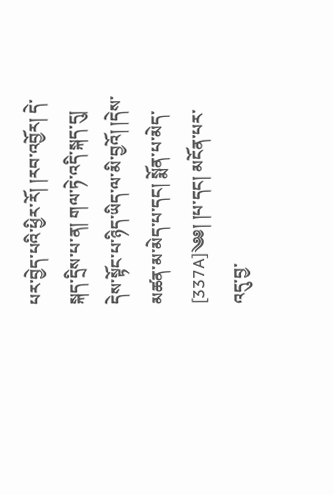པར་བྱེད་པའི་ཕྱིར་རོ། །རབ་འབྱོར། དེ་སྐད་དྲིས་པ་ན། གལ་ཏེ་འདི་སྐད་དུ། དེས་སྟོང་པ་ཉིད་ཡིད་ལ་མི་བྱའོ། །དེས་མཚན་མ་མེད་པ་དང། སྨོན་པ་མེད་ [337A]༄༅། །པ་དང། མངོན་པར་འདུ་བྱ་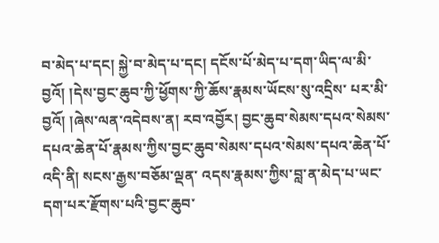བ་མེད་པ་དང། སྐྱེ་བ་མེད་པ་དང། དངོས་པོ་མེད་པ་དག་ཡིད་ལ་མི་བྱའོ། །དེས་བྱང་ཆུབ་ཀྱི་ཕྱོགས་ཀྱི་ཆོས་རྣམས་ཡོངས་སུ་འདྲིས་ པར་མི་བྱའོ། །ཞེས་ལན་འདེབས་ན། རབ་འབྱོར། བྱང་ཆུབ་སེམས་དཔའ་སེམས་དཔའ་ཆེན་པོ་རྣམས་ཀྱིས་བྱང་ཆུབ་སེམས་དཔའ་སེམས་དཔའ་ཆེན་པོ་འདི་ནི། སངས་རྒྱས་བཅོམ་ལྡན་ འདས་རྣམས་ཀྱིས་བླ་ན་མེད་པ་ཡང་དག་པར་རྫོགས་པའི་བྱང་ཆུབ་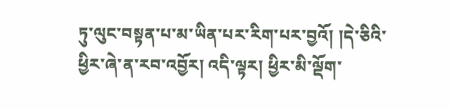ཏུ་ལུང་བསྟན་པ་མ་ཡིན་པར་རིག་པར་བྱའོ། །དེ་ཅིའི་ཕྱིར་ཞེ་ན་རབ་འབྱོར། འདི་ལྟར། ཕྱིར་མི་ལྡོག་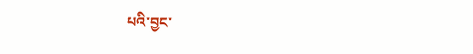པའི་བྱང་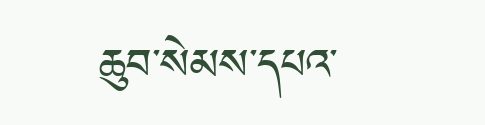ཆུབ་སེམས་དཔའ་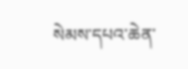སེམས་དཔའ་ཆེན་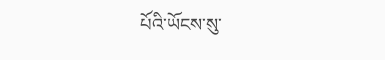པོའི་ཡོངས་སུ་